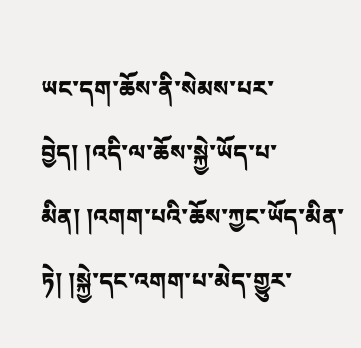ཡང་དག་ཆོས་ནི་སེམས་པར་བྱེད། །འདི་ལ་ཆོས་སྐྱེ་ཡོད་པ་མིན། །འགག་པའི་ཆོས་ཀྱང་ཡོད་མིན་ཏེ། །སྐྱེ་དང་འགག་པ་མེད་གྱུར་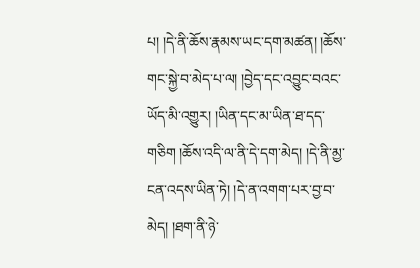པ། །དེ་ནི་ཆོས་རྣམས་ཡང་དག་མཚན། །ཆོས་གང་སྐྱེ་བ་མེད་པ་ལ། །བྱེད་དང་འབྱུང་བའང་ཡོད་མི་འགྱུར། །ཡིན་དང་མ་ཡིན་ཐ་དད་གཅིག །ཆོས་འདི་ལ་ནི་དེ་དག་མེད། །དེ་ནི་མྱ་ངན་འདས་ཡིན་ཏེ། །དེ་ན་འགག་པར་བྱ་བ་མེད། །ཐག་ནི་ཉེ་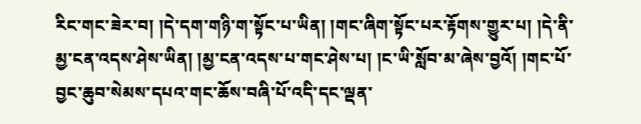རིང་གང་ཟེར་བ། །དེ་དག་གཉི་ག་སྟོང་པ་ཡིན། །གང་ཞིག་སྟོང་པར་རྟོགས་གྱུར་པ། །དེ་ནི་མྱ་ངན་འདས་ཤེས་ཡིན། །མྱ་ངན་འདས་པ་གང་ཤེས་པ། །ང་ཡི་སློབ་མ་ཞེས་བྱའོ། །གང་པོ་བྱང་ཆུབ་སེམས་དཔའ་གང་ཆོས་བཞི་པོ་འདི་དང་ལྡན་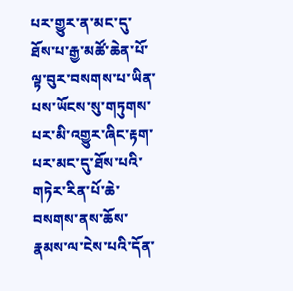པར་གྱུར་ན་མང་དུ་ཐོས་པ་རྒྱ་མཚོ་ཆེན་པོ་ལྟ་བུར་བསགས་པ་ཡིན་པས་ཡོངས་སུ་གཏུགས་པར་མི་འགྱུར་ཞིང་རྟག་པར་མང་དུ་ཐོས་པའི་གཏེར་རིན་པོ་ཆེ་བསགས་ནས་ཆོས་རྣམས་ལ་ངེས་པའི་དོན་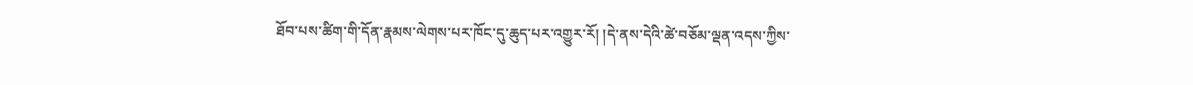ཐོབ་པས་ཚིག་གི་དོན་རྣམས་ལེགས་པར་ཁོང་དུ་ཆུད་པར་འགྱུར་རོ། །དེ་ནས་དེའི་ཚེ་བཅོམ་ལྡན་འདས་ཀྱིས་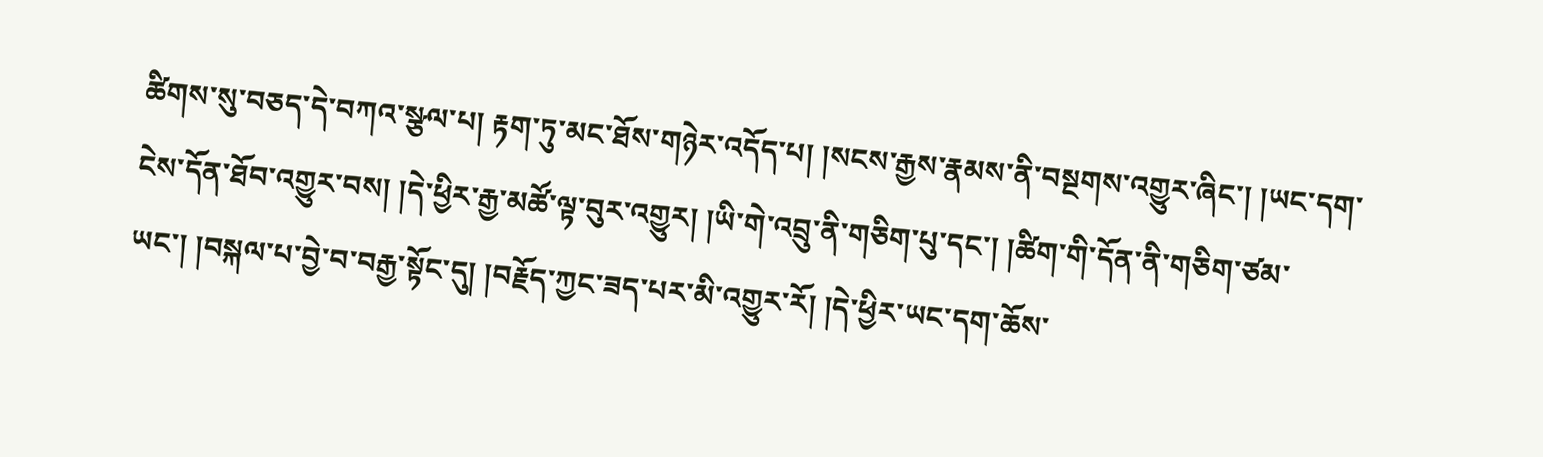ཚིགས་སུ་བཅད་དེ་བཀའ་སྩལ་པ། རྟག་ཏུ་མང་ཐོས་གཉེར་འདོད་པ། །སངས་རྒྱས་རྣམས་ནི་བསྔགས་འགྱུར་ཞིང་། །ཡང་དག་ངེས་དོན་ཐོབ་འགྱུར་བས། །དེ་ཕྱིར་རྒྱ་མཚོ་ལྟ་བུར་འགྱུར། །ཡི་གེ་འབྲུ་ནི་གཅིག་པུ་དང་། །ཚིག་གི་དོན་ནི་གཅིག་ཙམ་ཡང་། །བསྐལ་པ་བྱེ་བ་བརྒྱ་སྟོང་དུ། །བརྗོད་ཀྱང་ཟད་པར་མི་འགྱུར་རོ། །དེ་ཕྱིར་ཡང་དག་ཆོས་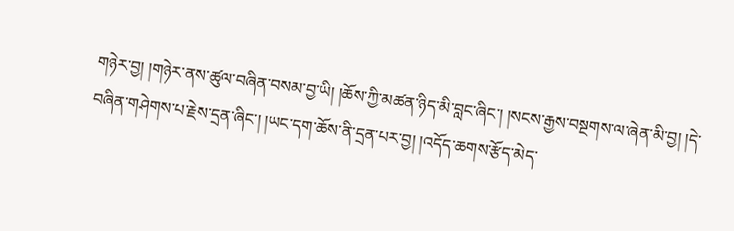གཉེར་བྱ། །གཉེར་ནས་ཚུལ་བཞིན་བསམ་བྱ་ཡི། །ཆོས་ཀྱི་མཚན་ཉིད་མི་བླང་ཞིང་། །སངས་རྒྱས་བསྔགས་ལ་ཞེན་མི་བྱ། །དེ་བཞིན་གཤེགས་པ་རྗེས་དྲན་ཞིང་། །ཡང་དག་ཆོས་ནི་དྲན་པར་བྱ། །འདོད་ཆགས་རྩོད་མེད་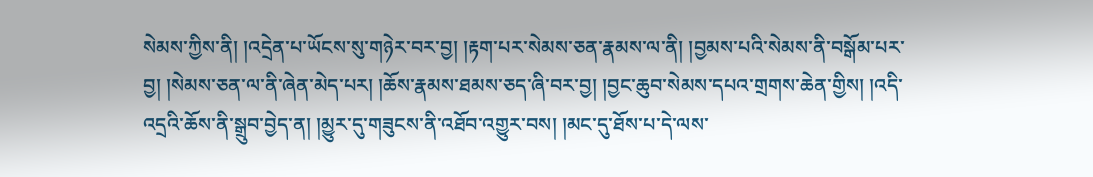སེམས་ཀྱིས་ནི། །འདྲེན་པ་ཡོངས་སུ་གཉེར་བར་བྱ། །རྟག་པར་སེམས་ཅན་རྣམས་ལ་ནི། །བྱམས་པའི་སེམས་ནི་བསྒོམ་པར་བྱ། །སེམས་ཅན་ལ་ནི་ཞེན་མེད་པར། །ཆོས་རྣམས་ཐམས་ཅད་ཞི་བར་བྱ། །བྱང་ཆུབ་སེམས་དཔའ་གྲགས་ཆེན་གྱིས། །འདི་འདྲའི་ཆོས་ནི་སྒྲུབ་བྱེད་ན། །མྱུར་དུ་གཟུངས་ནི་འཐོབ་འགྱུར་བས། །མང་དུ་ཐོས་པ་དེ་ལས་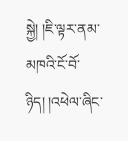སྐྱེ། །ཇི་ལྟར་ནམ་མཁའི་ངོ་བོ་ཉིད། །འཕེལ་ཞིང་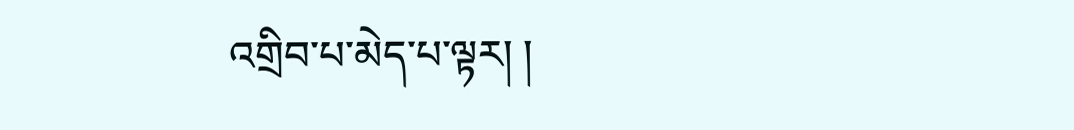འགྲིབ་པ་མེད་པ་ལྟར། །